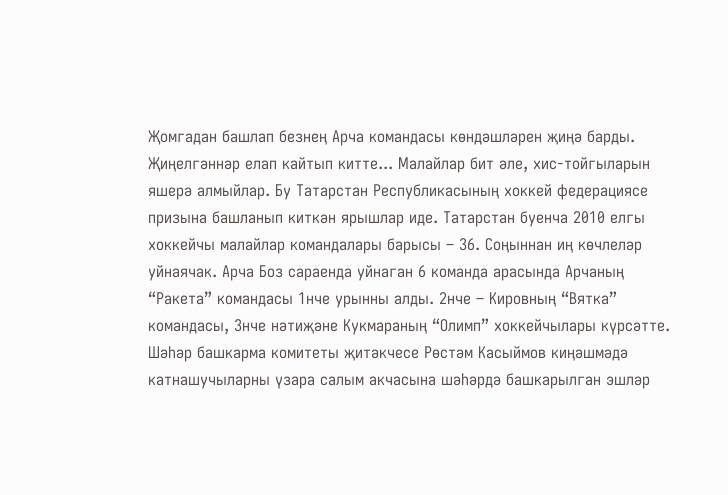Җомгадан башлап безнең Арча командасы көндәшләрен җиңә барды. Җиңелгәннәр елап кайтып китте... Малайлар бит әле, хис-тойгыларын яшерә алмыйлар. Бу Татарстан Республикасының хоккей федерациясе призына башланып киткән ярышлар иде. Татарстан буенча 2010 елгы хоккейчы малайлар командалары барысы – 36. Соңыннан иң көчлеләр уйнаячак. Арча Боз сараенда уйнаган 6 команда арасында Арчаның “Ракета” командасы 1нче урынны алды. 2нче – Кировның “Вятка” командасы, 3нче нәтиҗәне Кукмараның “Олимп” хоккейчылары күрсәтте.
Шәһәр башкарма комитеты җитәкчесе Рөстәм Касыймов киңәшмәдә катнашучыларны үзара салым акчасына шәһәрдә башкарылган эшләр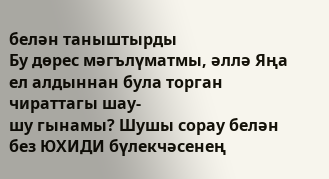белән таныштырды
Бу дөрес мәгълүматмы, әллә Яңа ел алдыннан була торган чираттагы шау-
шу гынамы? Шушы сорау белән без ЮХИДИ бүлекчәсенең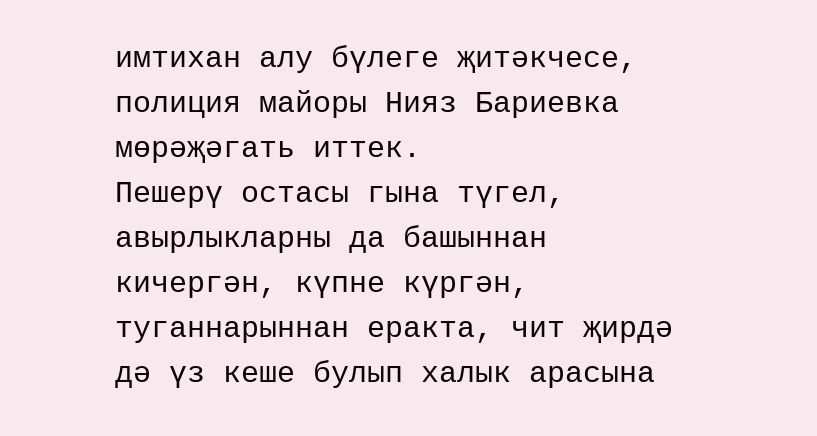имтихан алу бүлеге җитәкчесе, полиция майоры Нияз Бариевка мөрәҗәгать иттек.
Пешерү остасы гына түгел, авырлыкларны да башыннан кичергән, күпне күргән, туганнарыннан еракта, чит җирдә дә үз кеше булып халык арасына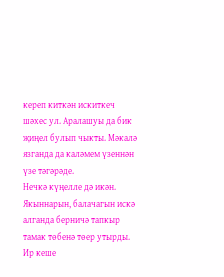кереп киткән искиткеч шәхес ул. Аралашуы да бик җиңел булып чыкты. Мәкалә язганда да каләмем үзеннән үзе тәгәрәде.
Нечкә күңелле дә икән. Якыннарын, балачагын искә алганда берничә тапкыр тамак төбенә төер утырды. Ир кеше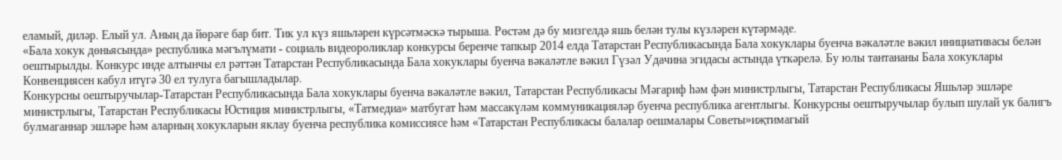еламый, диләр. Елый ул. Аның да йөрәге бар бит. Тик ул күз яшьләрен күрсәтмәскә тырыша. Рөстәм дә бу мизгелдә яшь белән тулы күзләрен күтәрмәде.
«Бала хокук дөньясында» республика мәгълүмати - социаль видеороликлар конкурсы беренче тапкыр 2014 елда Татарстан Республикасында Бала хокуклары буенча вәкаләтле вәкил инициативасы белән оештырылды. Конкурс инде алтынчы ел рәттән Татарстан Республикасында Бала хокуклары буенча вәкаләтле вәкил Гүзәл Удачина эгидасы астында үткәрелә. Бу юлы тантананы Бала хокуклары Конвенциясен кабул итүгә 30 ел тулуга багышладылар.
Конкурсны оештыручылар-Татарстан Республикасында Бала хокуклары буенча вәкаләтле вәкил, Татарстан Республикасы Мәгариф һәм фән министрлыгы, Татарстан Республикасы Яшьләр эшләре министрлыгы, Татарстан Республикасы Юстиция министрлыгы, «Татмедиа» матбугат һәм массакүләм коммуникацияләр буенча республика агентлыгы. Конкурсны оештыручылар булып шулай ук балигъ булмаганнар эшләре һәм аларның хокукларын яклау буенча республика комиссиясе һәм «Татарстан Республикасы балалар оешмалары Советы»иҗтимагый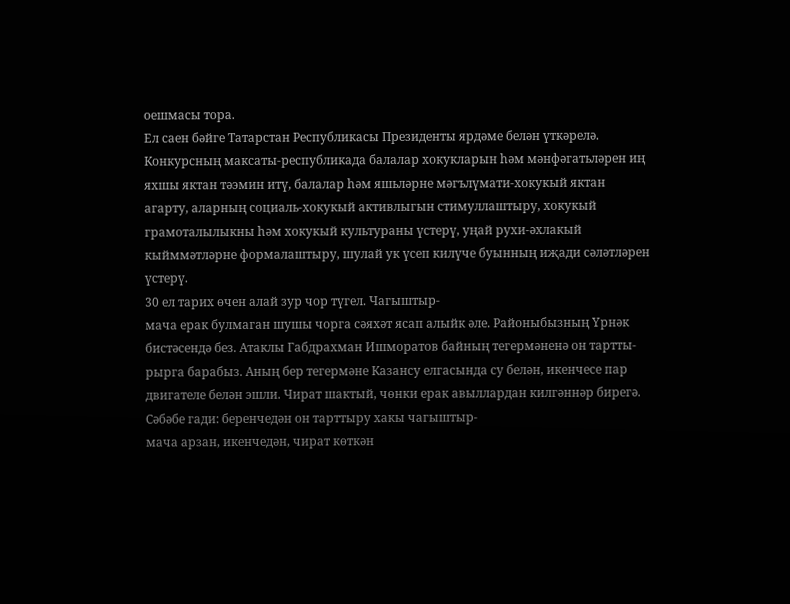оешмасы тора.
Ел саен бәйге Татарстан Республикасы Президенты ярдәме белән үткәрелә.
Конкурсның максаты-республикада балалар хокукларын һәм мәнфәгатьләрен иң яхшы яктан тәэмин итү, балалар һәм яшьләрне мәгълүмати-хокукый яктан агарту, аларның социаль-хокукый активлыгын стимуллаштыру, хокукый грамоталылыкны һәм хокукый культураны үстерү, уңай рухи-әхлакый кыйммәтләрне формалаштыру, шулай ук үсеп килүче буынның иҗади сәләтләрен үстерү.
30 ел тарих өчен алай зур чор түгел. Чагыштыр-
мача ерак булмаган шушы чорга сәяхәт ясап алыйк әле. Районыбызның Үрнәк бистәсендә без. Атаклы Габдрахман Ишморатов байның тегермәненә он тартты-
рырга барабыз. Аның бер тегермәне Казансу елгасында су белән, икенчесе пар двигателе белән эшли. Чират шактый, чөнки ерак авыллардан килгәннәр бирегә. Сәбәбе гади: беренчедән он тарттыру хакы чагыштыр-
мача арзан, икенчедән, чират көткән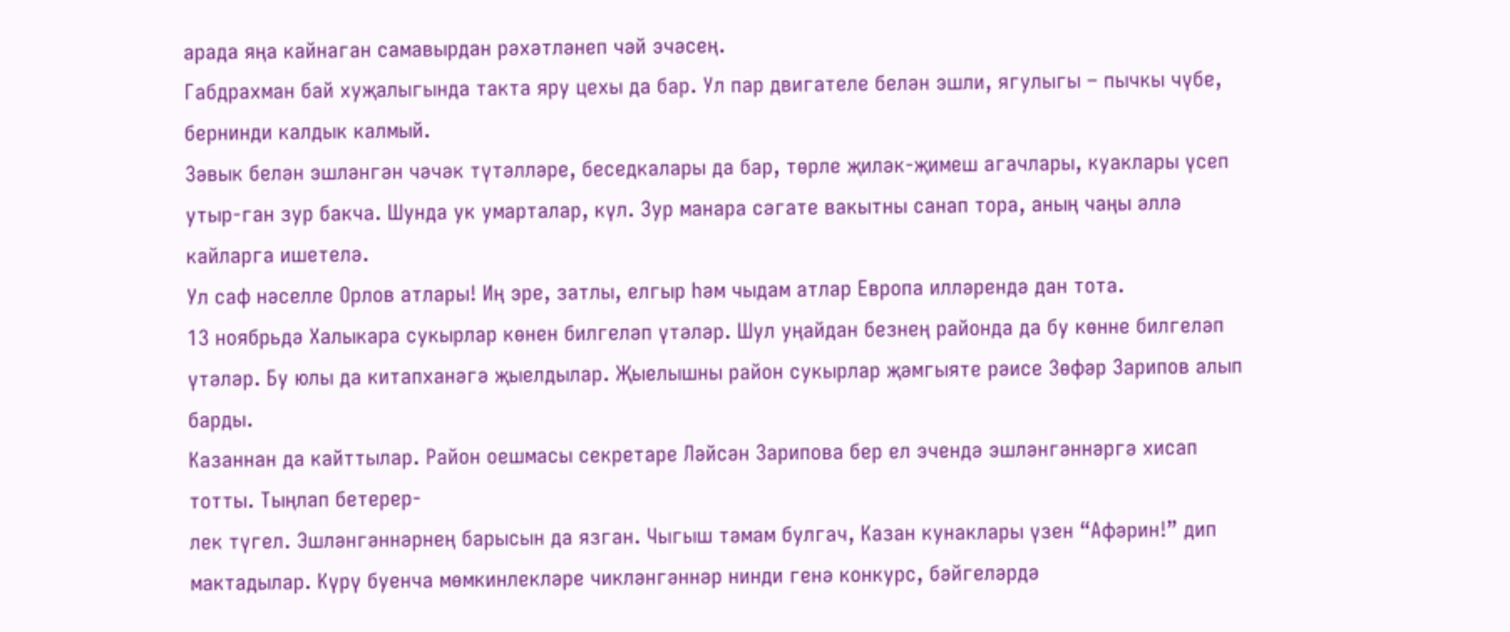арада яңа кайнаган самавырдан рәхәтләнеп чәй эчәсең.
Габдрахман бай хуҗалыгында такта яру цехы да бар. Ул пар двигателе белән эшли, ягулыгы – пычкы чүбе, бернинди калдык калмый.
Зәвык белән эшләнгән чәчәк түтәлләре, беседкалары да бар, төрле җиләк-җимеш агачлары, куаклары үсеп утыр-ган зур бакча. Шунда ук умарталар, күл. Зур манара сәгате вакытны санап тора, аның чаңы әллә кайларга ишетелә.
Ул саф нәселле Орлов атлары! Иң эре, затлы, елгыр һәм чыдам атлар Европа илләрендә дан тота.
13 ноябрьдә Халыкара сукырлар көнен билгеләп үтәләр. Шул уңайдан безнең районда да бу көнне билгеләп үтәләр. Бу юлы да китапханәгә җыелдылар. Җыелышны район сукырлар җәмгыяте рәисе Зөфәр Зарипов алып барды.
Казаннан да кайттылар. Район оешмасы секретаре Ләйсән Зарипова бер ел эчендә эшләнгәннәргә хисап тотты. Тыңлап бетерер-
лек түгел. Эшләнгәннәрнең барысын да язган. Чыгыш тәмам булгач, Казан кунаклары үзен “Афәрин!” дип мактадылар. Күрү буенча мөмкинлекләре чикләнгәннәр нинди генә конкурс, бәйгеләрдә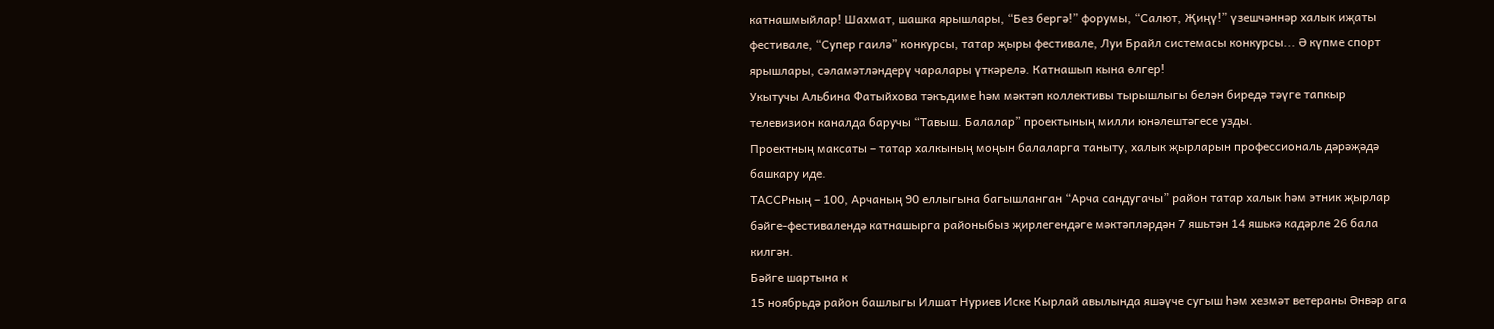катнашмыйлар! Шахмат, шашка ярышлары, “Без бергә!” форумы, “Салют, Җиңү!” үзешчәннәр халык иҗаты фестивале, “Супер гаилә” конкурсы, татар җыры фестивале, Луи Брайл системасы конкурсы... Ә күпме спорт ярышлары, сәламәтләндерү чаралары үткәрелә. Катнашып кына өлгер!
Укытучы Альбина Фатыйхова тәкъдиме һәм мәктәп коллективы тырышлыгы белән биредә тәүге тапкыр телевизион каналда баручы “Тавыш. Балалар” проектының милли юнәлештәгесе узды.
Проектның максаты – татар халкының моңын балаларга таныту, халык җырларын профессиональ дәрәҗәдә башкару иде.
ТАССРның – 100, Арчаның 90 еллыгына багышланган “Арча сандугачы” район татар халык һәм этник җырлар бәйге-фестивалендә катнашырга районыбыз җирлегендәге мәктәпләрдән 7 яшьтән 14 яшькә кадәрле 26 бала килгән.
Бәйге шартына к
15 ноябрьдә район башлыгы Илшат Нуриев Иске Кырлай авылында яшәүче сугыш һәм хезмәт ветераны Әнвәр ага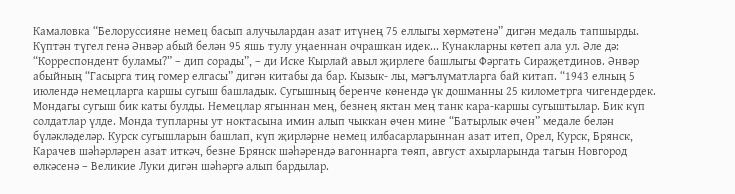Камаловка “Белоруссияне немец басып алучылардан азат итүнең 75 еллыгы хөрмәтенә” дигән медаль тапшырды.
Күптән түгел генә Әнвәр абый белән 95 яшь тулу уңаеннан очрашкан идек... Кунакларны көтеп ала ул. Әле дә: “Корреспондент буламы?” – дип сорады”, – ди Иске Кырлай авыл җирлеге башлыгы Фәргать Сираҗетдинов. Әнвәр абыйның “Гасырга тиң гомер елгасы” дигән китабы да бар. Кызык- лы, мәгълүматларга бай китап. “1943 елның 5 июлендә немецларга каршы сугыш башладык. Сугышның беренче көнендә үк дошманны 25 километрга чигендердек. Мондагы сугыш бик каты булды. Немецлар ягыннан мең, безнең яктан мең танк кара-каршы сугыштылар. Бик күп солдатлар үлде. Монда тупларны ут ноктасына имин алып чыккан өчен мине “Батырлык өчен” медале белән бүләкләделәр. Курск сугышларын башлап, күп җирләрне немец илбасарларыннан азат итеп, Орел, Курск, Брянск, Карачев шәһәрләрен азат иткәч, безне Брянск шәһәрендә вагоннарга төяп, август ахырларында тагын Новгород өлкәсенә – Великие Луки дигән шәһәргә алып бардылар.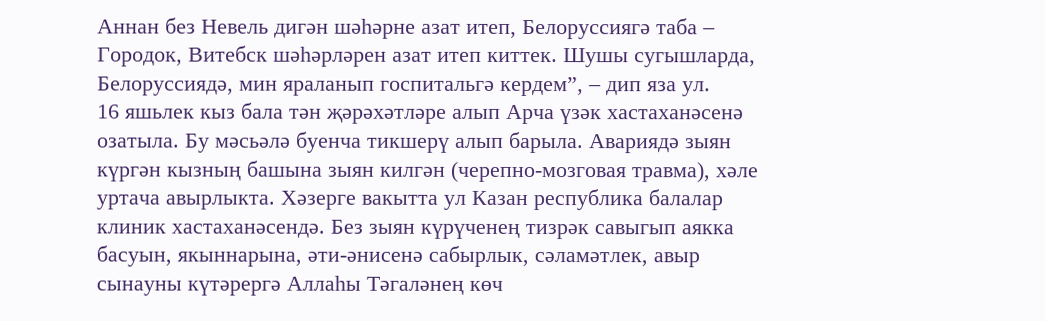Аннан без Невель дигән шәһәрне азат итеп, Белоруссиягә таба – Городок, Витебск шәһәрләрен азат итеп киттек. Шушы сугышларда, Белоруссиядә, мин яраланып госпитальгә кердем”, – дип яза ул.
16 яшьлек кыз бала тән җәрәхәтләре алып Арча үзәк хастаханәсенә озатыла. Бу мәсьәлә буенча тикшерү алып барыла. Авариядә зыян күргән кызның башына зыян килгән (черепно-мозговая травма), хәле уртача авырлыкта. Хәзерге вакытта ул Казан республика балалар клиник хастаханәсендә. Без зыян күрүченең тизрәк савыгып аякка басуын, якыннарына, әти-әнисенә сабырлык, сәламәтлек, авыр сынауны күтәрергә Аллаһы Тәгаләнең көч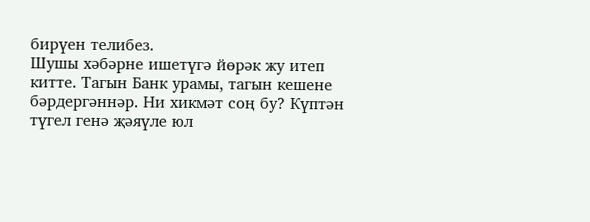бирүен телибез.
Шушы хәбәрне ишетүгә йөрәк жу итеп китте. Тагын Банк урамы, тагын кешене бәрдергәннәр. Ни хикмәт соң бу? Күптән түгел генә җәяүле юл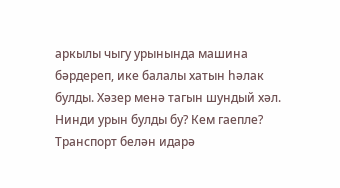аркылы чыгу урынында машина бәрдереп, ике балалы хатын һәлак булды. Хәзер менә тагын шундый хәл. Нинди урын булды бу? Кем гаепле? Транспорт белән идарә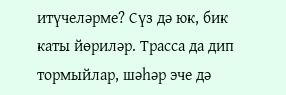итүчеләрме? Сүз дә юк, бик каты йөриләр. Трасса да дип тормыйлар, шәһәр эче дә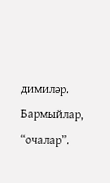димиләр. Бармыйлар, “очалар”.